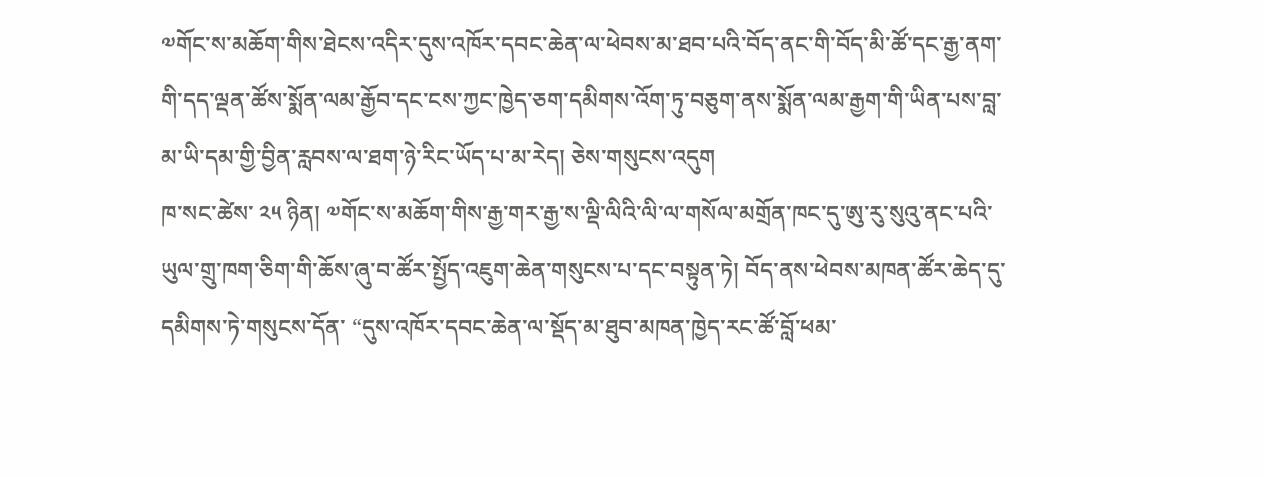༧གོང་ས་མཆོག་གིས་ཐེངས་འདིར་དུས་འཁོར་དབང་ཆེན་ལ་ཕེབས་མ་ཐབ་པའི་བོད་ནང་གི་བོད་མི་ཚོ་དང་རྒྱ་ནག་གི་དད་ལྡན་ཚོས་སྨོན་ལམ་རྒྱོབ་དང་ངས་ཀྱང་ཁྱེད་ཅག་དམིགས་འོག་ཏུ་བཅུག་ནས་སྨོན་ལམ་རྒྱག་གི་ཡིན་པས་བླ་མ་ཡི་དམ་གྱི་བྱིན་རླབས་ལ་ཐག་ཉེ་རིང་ཡོད་པ་མ་རེད། ཅེས་གསུངས་འདུག
ཁ་སང་ཚེས་ ༢༥ ཉིན། ༧གོང་ས་མཆོག་གིས་རྒྱ་གར་རྒྱ་ས་ལྡི་ལིའི་ལི་ལ་གསོལ་མགྲོན་ཁང་དུ་ཨུ་རུ་སུའུ་ནང་པའི་ཡུལ་གྲུ་ཁག་ཅིག་གི་ཆོས་ཞུ་བ་ཚོར་སྤྱོད་འཇུག་ཆེན་གསུངས་པ་དང་བསྟུན་ཏེ། བོད་ནས་ཕེབས་མཁན་ཚོར་ཆེད་དུ་དམིགས་ཏེ་གསུངས་དོན་ “དུས་འཁོར་དབང་ཆེན་ལ་སྡོད་མ་ཐུབ་མཁན་ཁྱེད་རང་ཚོ་བློ་ཕམ་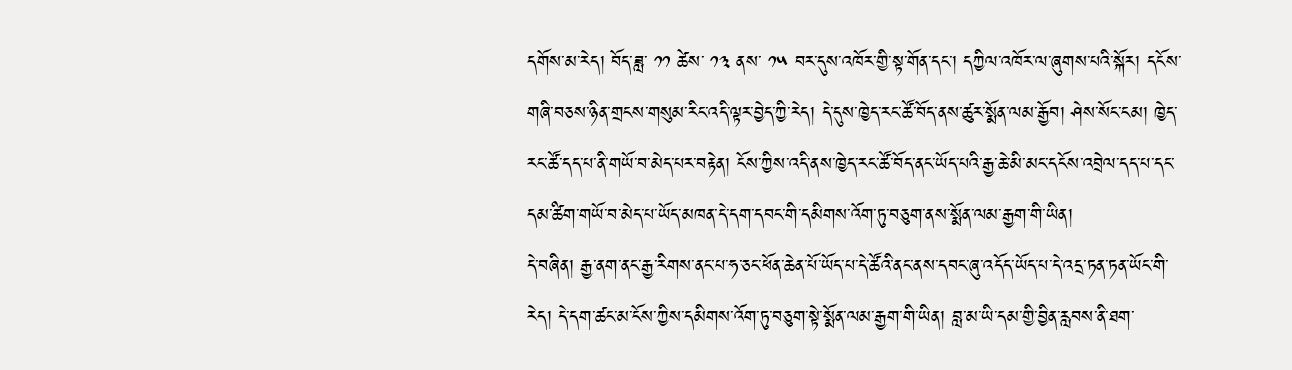དགོས་མ་རེད། བོད་ཟླ་ ༡༡ ཚེས་ ༡༣ ནས་ ༡༥ བར་དུས་འཁོར་གྱི་སྟ་གོན་དང་། དཀྱིལ་འཁོར་ལ་ཞུགས་པའི་སྐོར། དངོས་གཞི་བཅས་ཉིན་གྲངས་གསུམ་རིང་འདི་ལྟར་བྱེད་ཀྱི་རེད། དེ་དུས་ཁྱེད་རང་ཚོ་བོད་ནས་ཚུར་སྨོན་ལམ་རྒྱོབ། ཤེས་སོང་ངམ། ཁྱེད་རང་ཚོ་དད་པ་ནི་གཡོ་བ་མེད་པར་བརྟེན། ངོས་ཀྱིས་འདི་ནས་ཁྱེད་རང་ཚོ་བོད་ནང་ཡོད་པའི་རྒྱ་ཆེ་མི་མང་དངོས་འབྲེལ་དད་པ་དང་དམ་ཚིག་གཡོ་བ་མེད་པ་ཡོད་མཁན་དེ་དག་དབང་གི་དམིགས་འོག་ཏུ་བཅུག་ནས་སྨོན་ལམ་རྒྱག་གི་ཡིན།
དེ་བཞིན། རྒྱ་ནག་ནང་རྒྱ་རིགས་ནང་པ་ཧ་ཅང་ཕོན་ཆེན་པོ་ཡོད་པ་དེ་ཚོའི་ནང་ནས་དབང་ཞུ་འདོད་ཡོད་པ་དེ་འདྲ་ཏན་ཏན་ཡོང་གི་རེད། དེ་དག་ཚང་མ་ངོས་ཀྱིས་དམིགས་འོག་ཏུ་བཅུག་སྟེ་སྨོན་ལམ་རྒྱག་གི་ཡིན། བླ་མ་ཡི་དམ་གྱི་བྱིན་རླབས་ནི་ཐག་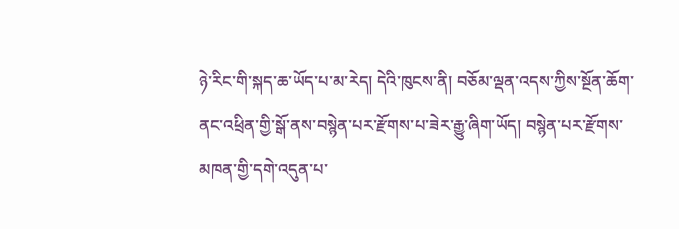ཉེ་རིང་གི་སྐད་ཆ་ཡོད་པ་མ་རེད། དེའི་ཁུངས་ནི། བཅོམ་ལྡན་འདས་ཀྱིས་སྔོན་ཆོག་ནང་འཕྲིན་གྱི་སྒོ་ནས་བསྙེན་པར་རྫོགས་པ་ཟེར་རྒྱུ་ཞིག་ཡོད། བསྙེན་པར་རྫོགས་མཁན་གྱི་དགེ་འདུན་པ་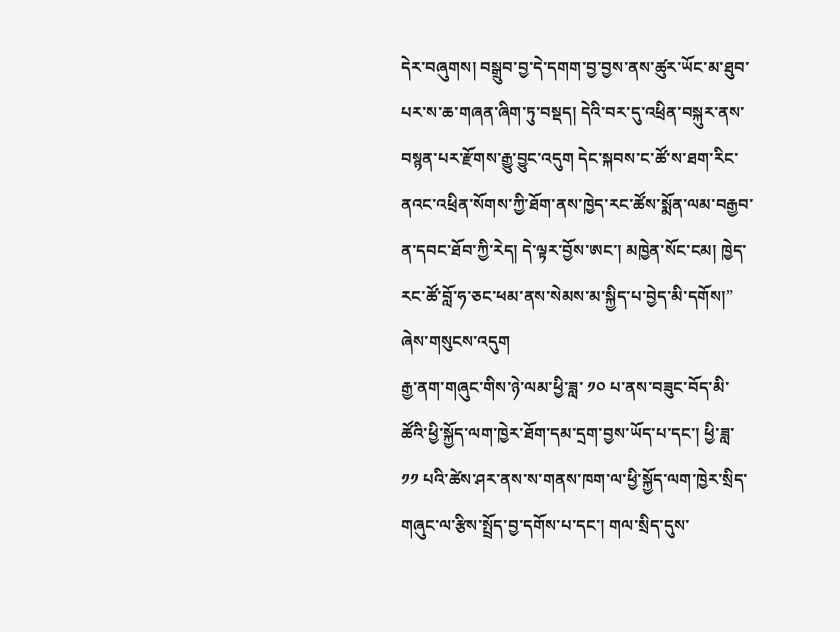དེར་བཞུགས། བསྒྲུབ་བྱ་དེ་དགག་བྱ་བྱས་ནས་ཚུར་ཡོང་མ་ཐུབ་པར་ས་ཆ་གཞན་ཞིག་ཏུ་བསྡད། དེའི་བར་དུ་འཕྲིན་བསྐུར་ནས་བསྙན་པར་རྫོགས་རྒྱུ་བྱུང་འདུག དེང་སྐབས་ང་ཚོ་ས་ཐག་རིང་ནའང་འཕྲིན་སོགས་ཀྱི་ཐོག་ནས་ཁྱེད་རང་ཚོས་སྨོན་ལམ་བརྒྱབ་ན་དབང་ཐོབ་ཀྱི་རེད། དེ་ལྟར་བྱོས་ཨང་། མཁྱེན་སོང་ངམ། ཁྱེད་རང་ཚོ་བློ་ཧ་ཅང་ཕམ་ནས་སེམས་མ་སྐྱིད་པ་བྱེད་མི་དགོས།” ཞེས་གསུངས་འདུག
རྒྱ་ནག་གཞུང་གིས་ཉེ་ལམ་ཕྱི་ཟླ་ ༡༠ པ་ནས་བཟུང་བོད་མི་ཚོའི་ཕྱི་སྐྱོད་ལག་ཁྱེར་ཐོག་དམ་དྲག་བྱས་ཡོད་པ་དང་། ཕྱི་ཟླ་ ༡༡ པའི་ཚེས་ཤར་ནས་ས་གནས་ཁག་ལ་ཕྱི་སྐྱོད་ལག་ཁྱེར་སྲིད་གཞུང་ལ་རྩིས་སྤྲོད་བྱ་དགོས་པ་དང་། གལ་སྲིད་དུས་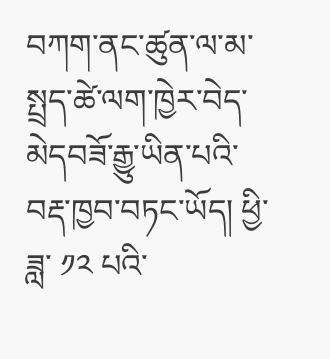བཀག་ནང་ཚུན་ལ་མ་སྤྲད་ཚེ་ལག་ཁྱེར་བེད་མེདབཟོ་རྒྱུ་ཡིན་པའི་བརྡ་ཁྱབ་བཏང་ཡོད། ཕྱི་ཟླ་ ༡༢ པའི་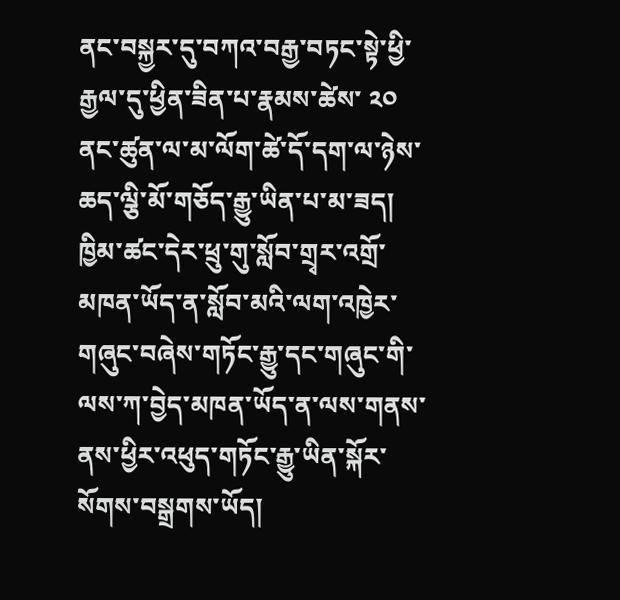ནང་བསྐྱར་དུ་བཀའ་བརྒྱ་བཏང་སྟེ་ཕྱི་རྒྱལ་དུ་ཕྱིན་ཟིན་པ་རྣམས་ཚེས་ ༢༠ ནང་ཚུན་ལ་མ་ལོག་ཚེ་དོ་དག་ལ་ཉེས་ཆད་ལྕི་མོ་གཅོད་རྒྱུ་ཡིན་པ་མ་ཟད། ཁྱིམ་ཚང་དེར་ཕྲུ་གུ་སློབ་གྲྭར་འགྲོ་མཁན་ཡོད་ན་སློབ་མའི་ལག་འཁྱེར་གཞུང་བཞེས་གཏོང་རྒྱུ་དང་གཞུང་གི་ལས་ཀ་བྱེད་མཁན་ཡོད་ན་ལས་གནས་ནས་ཕྱིར་འཕུད་གཏོང་རྒྱུ་ཡིན་སྐོར་སོགས་བསྒྲགས་ཡོད།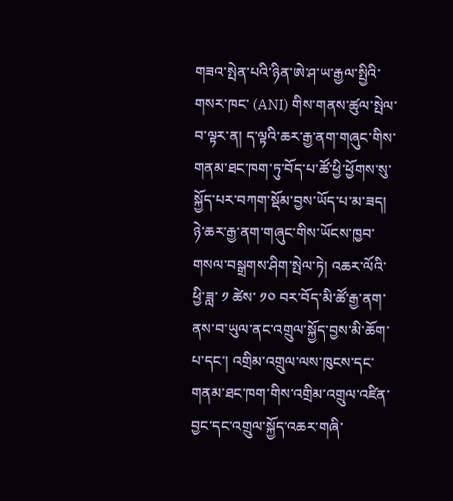གཟའ་སྤེན་པའི་ཉིན་ཨེ་ཤ་ཡ་རྒྱལ་སྤྱིའི་གསར་ཁང་ (ANI) གིས་གནས་ཚུལ་སྤེལ་བ་ལྟར་ན། ད་ལྟའི་ཆར་རྒྱ་ནག་གཞུང་གིས་གནམ་ཐང་ཁག་ཏུ་བོད་པ་ཚོ་ཕྱི་ཕྱོགས་སུ་སྐྱོད་པར་བཀག་སྡོམ་བྱས་ཡོད་པ་མ་ཟད། ཉེ་ཆར་རྒྱ་ནག་གཞུང་གིས་ཡོངས་ཁྱབ་གསལ་བསྒྲགས་ཤིག་སྤེལ་ཏེ། འཆར་ལོའི་ཕྱི་ཟླ་ ༡ ཚེས་ ༡༠ བར་བོད་མི་ཚོ་རྒྱ་ནག་ནས་བ་ཡུལ་ནང་འགྲུལ་སྐྱོད་བྱས་མི་ཆོག་པ་དང་། འགྲིམ་འགྲུལ་ལས་ཁུངས་དང་གནམ་ཐང་ཁག་གིས་འགྲིམ་འགྲུལ་འཛིན་བྱང་དང་འགྲུལ་སྐྱོད་འཆར་གཞི་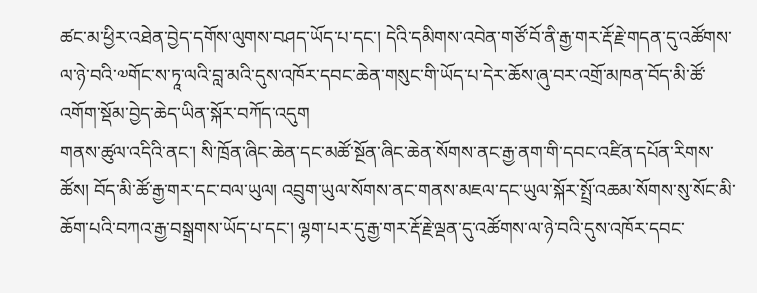ཚང་མ་ཕྱིར་འཐེན་བྱེད་དགོས་ལུགས་བཤད་ཡོད་པ་དང་། དེའི་དམིགས་འབེན་གཙོ་བོ་ནི་རྒྱ་གར་རྡོ་རྗེ་གདན་དུ་འཚོགས་ལ་ཉེ་བའི་༧གོང་ས་ཏཱ་ལའི་བླ་མའི་དུས་འཁོར་དབང་ཆེན་གསུང་གི་ཡོད་པ་དེར་ཆོས་ཞུ་བར་འགྲོ་མཁན་བོད་མི་ཚོ་འགོག་སྡོམ་བྱེད་ཆེད་ཡིན་སྐོར་བཀོད་འདུག
གནས་ཚུལ་འདིའི་ནང་། སི་ཁྲོན་ཞིང་ཆེན་དང་མཚོ་སྔོན་ཞིང་ཆེན་སོགས་ནང་རྒྱ་ནག་གི་དབང་འཛིན་དཔོན་རིགས་ཚོས། བོད་མི་ཚོ་རྒྱ་གར་དང་བལ་ཡུལ། འབྲུག་ཡུལ་སོགས་ནང་གནས་མཇལ་དང་ཡུལ་སྐོར་སྤྲོ་འཆམ་སོགས་སུ་སོང་མི་ཆོག་པའི་བཀའ་རྒྱ་བསྒྲགས་ཡོད་པ་དང་། ལྷག་པར་དུ་རྒྱ་གར་རྡོ་རྗེ་ལྡན་དུ་འཚོགས་ལ་ཉེ་བའི་དུས་འཁོར་དབང་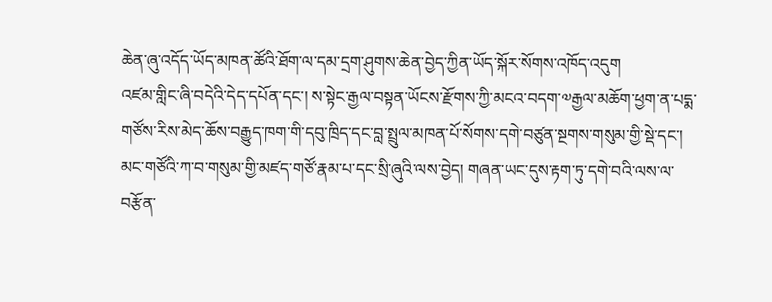ཆེན་ཞུ་འདོད་ཡོད་མཁན་ཚོའི་ཐོག་ལ་དམ་དྲག་ཤུགས་ཆེན་བྱེད་ཀྱིན་ཡོད་སྐོར་སོགས་འཁོད་འདུག
འཛམ་གླིང་ཞི་བདེའི་དེད་དཔོན་དང་། ས་སྟེང་རྒྱལ་བསྟན་ཡོངས་རྫོགས་ཀྱི་མངའ་བདག་༧རྒྱལ་མཆོག་ཕྱག་ན་པདྨ་གཙོས་རིས་མེད་ཆོས་བརྒྱུད་ཁག་གི་དབུ་ཁྲིད་དང་བླ་སྤྲུལ་མཁན་པོ་སོགས་དགེ་བཙུན་སྔགས་གསུམ་གྱི་སྡེ་དང་། མང་གཙོའི་ཀ་བ་གསུམ་གྱི་མཛད་གཙོ་རྣམ་པ་དང་སྲི་ཞུའི་ལས་བྱེད། གཞན་ཡང་དུས་རྟག་ཏུ་དགེ་བའི་ལས་ལ་བརྩོན་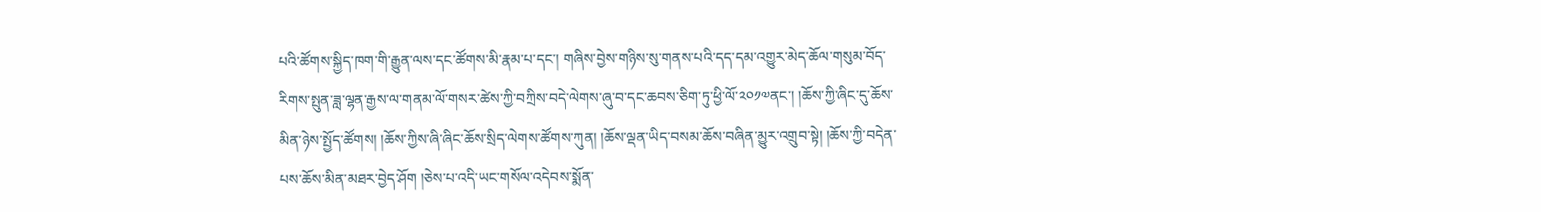པའི་ཚོགས་སྐྱིད་ཁག་གི་རྒྱུན་ལས་དང་ཚོགས་མི་རྣམ་པ་དང་། གཞིས་བྱེས་གཉིས་སུ་གནས་པའི་དད་དམ་འགྱུར་མེད་ཆོལ་གསུམ་བོད་རིགས་སྤུན་ཟླ་ལྷན་རྒྱས་ལ་གནམ་ལོ་གསར་ཚེས་ཀྱི་བཀྲིས་བདེ་ལེགས་ཞུ་བ་དང་ཆབས་ཅིག་ཏུ་ཕྱི་ལོ་༢༠༡༧ནང་། །ཆོས་ཀྱི་ཞིང་དུ་ཆོས་མིན་ཉེས་སྤྱོད་ཚོགས། །ཆོས་ཀྱིས་ཞི་ཞིང་ཆོས་སྲིད་ལེགས་ཚོགས་ཀུན། །ཆོས་ལྡན་ཡིད་བསམ་ཆོས་བཞིན་མྱུར་འགྲུབ་སྟེ། །ཆོས་ཀྱི་བདེན་པས་ཆོས་མིན་མཐར་བྱེད་ཤོག །ཅེས་པ་འདི་ཡང་གསོལ་འདེབས་སྨོན་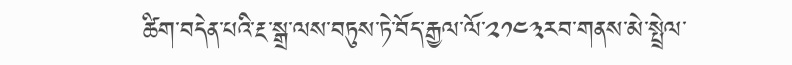ཚིག་བདེན་པའི་རྔ་སྒྲ་ལས་བཏུས་ཏེ་བོད་རྒྱལ་ལོ་༢༡༤༣རབ་གནས་མེ་སྤྲེལ་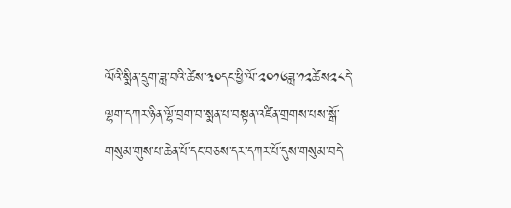ལོའི་སྨིན་དྲུག་ཟླ་བའི་ཚེས་༣༠དང་ཕྱི་ལོ་༢༠༡༦ཟླ་༡༢ཚེས༢༨དེ་ལྷག་དཀར་ཉིན་ལྷོ་བྲག་བ་སྨན་པ་བསྟན་འཛིན་གྲགས་པས་སྒོ་གསུམ་གུས་པ་ཆེན་པོ་དང་བཅས་དར་དཀར་པོ་དུས་གསུམ་བདེ་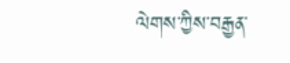ལེགས་ཀྱིས་བརྒྱན་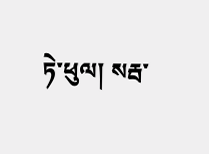ཏེ་ཕུལ། སརྦ་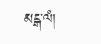མངྒ་ལཾ།